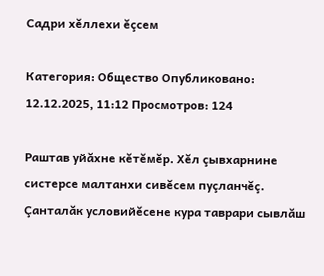Садри хĕллехи ĕçсем

Категория: Общество Опубликовано: 12.12.2025, 11:12 Просмотров: 124

Раштав уйăхне кĕтĕмĕр. Хĕл çывхарнине систерсе малтанхи сивĕсем пуçланчĕç. Çанталăк условийĕсене кура таврари сывлăш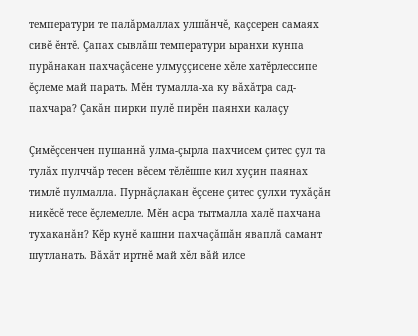температури те палăрмаллах улшăнчĕ, каçсерен самаях сивĕ ĕнтĕ. Çапах сывлăш температури ыранхи кунпа пурăнакан пахчаçăсене улмуççисене хĕле хатĕрлессипе ĕçлеме май парать. Мĕн тумалла-ха ку вăхăтра сад-пахчара? Çакăн пирки пулĕ пирĕн паянхи калаçу

Çимĕçсенчен пушаннă улма-çырла пахчисем çитес çул та тулăх пулччăр тесен вĕсем тĕлĕшпе кил хуçин паянах тимлĕ пулмалла. Пурнăçлакан ĕçсене çитес çулхи тухăçăн никĕсĕ тесе ĕçлемелле. Мĕн асра тытмалла халĕ пахчана тухаканăн? Кĕр кунĕ кашни пахчаçăшăн яваплă самант шутланать. Вăхăт иртнĕ май хĕл вăй илсе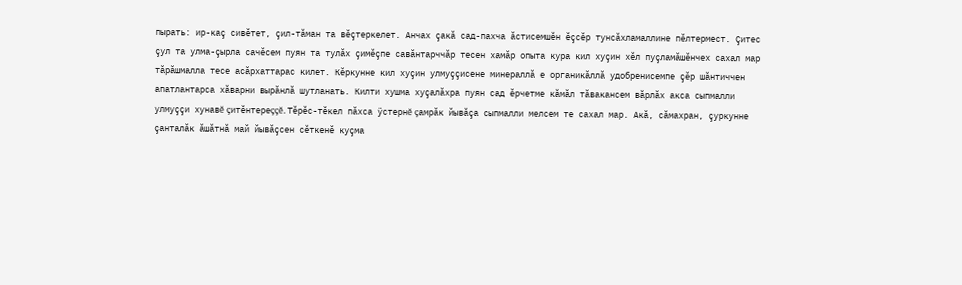пырать: ир-каç сивĕтет, çил-тăман та вĕçтеркелет. Анчах çакă сад-пахча ăстисемшĕн ĕçсĕр тунсăхламаллине пĕлтермест. Çитес çул та улма-çырла сачĕсем пуян та тулăх çимĕçпе савăнтарччăр тесен хамăр опыта кура кил хуçин хĕл пуçламăшĕнчех сахал мар тăрăшмалла тесе асăрхаттарас килет. Кĕркунне кил хуçин улмуççисене минераллă е органикăллă удобренисемпе çĕр шăнтиччен апатлантарса хăварни вырăнлă шутланать. Килти хушма хуçалăхра пуян сад ĕрчетме кăмăл тăвакансем вăрлăх акса сыпмалли улмуççи хунавĕ çитĕнтереççĕ. Тĕрĕс-тĕкел пăхса ÿстернĕ çамрăк йывăçа сыпмалли мелсем те сахал мар. Акă, сăмахран, çуркунне çанталăк ăшăтнă май йывăçсен сĕткенĕ куçма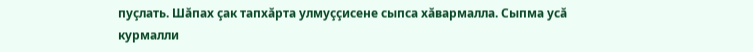пуçлать. Шăпах çак тапхăрта улмуççисене сыпса хăвармалла. Сыпма усă курмалли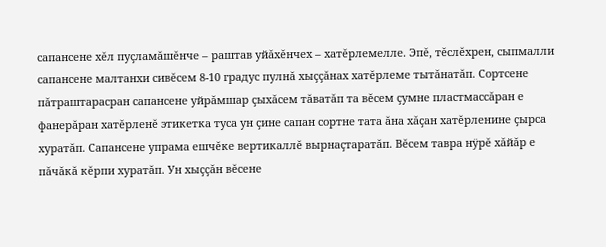сапансене хĕл пуçламăшĕнче – раштав уйăхĕнчех – хатĕрлемелле. Эпĕ, тĕслĕхрен, сыпмалли сапансене малтанхи сивĕсем 8-10 градус пулнă хыççăнах хатĕрлеме тытăнатăп. Сортсене пăтраштарасран сапансене уйрăмшар çыхăсем тăватăп та вĕсем çумне пластмассăран е фанерăран хатĕрленĕ этикетка туса ун çине сапан сортне тата ăна хăçан хатĕрленине çырса хуратăп. Сапансене упрама ешчĕке вертикаллĕ вырнаçтаратăп. Вĕсем тавра нÿрĕ хăйăр е пăчăкă кĕрпи хуратăп. Ун хыççăн вĕсене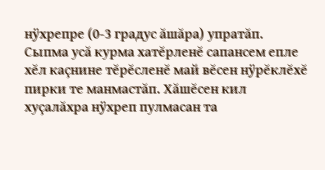нÿхрепре (0-3 градус ăшăра) упратăп. Сыпма усă курма хатĕрленĕ сапансем епле хĕл каçнине тĕрĕсленĕ май вĕсен нÿрĕклĕхĕ пирки те манмастăп. Хăшĕсен кил хуçалăхра нÿхреп пулмасан та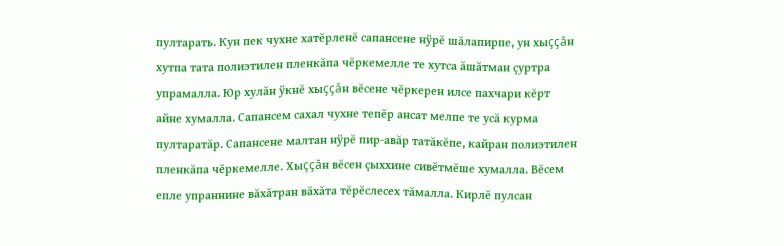пултарать. Кун пек чухне хатĕрленĕ сапансене нÿрĕ шăлапирпе, ун хыççăн хутпа тата полиэтилен пленкăпа чĕркемелле те хутса ăшăтман çуртра упрамалла. Юр хулăн ÿкнĕ хыççăн вĕсене чĕркерен илсе пахчари кĕрт айне хумалла. Сапансем сахал чухне тепĕр ансат мелпе те усă курма пултаратăр. Сапансене малтан нÿрĕ пир-авăр татăкĕпе, кайран полиэтилен пленкăпа чĕркемелле. Хыççăн вĕсен çыххине сивĕтмĕше хумалла. Вĕсем епле упраннине вăхăтран вăхăта тĕрĕслесех тăмалла. Кирлĕ пулсан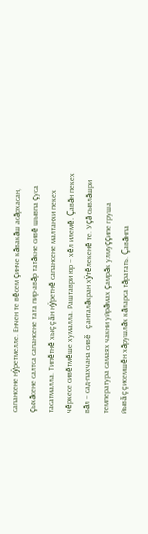сапансене нÿретмелле. Енчен те вĕсем çинче кăвакăш асăрхасан, çыхăсене салтса сапансене тата пир-авăр татăкне сивĕ шывпа çуса тасатмалла. Типĕтнĕ хыççăн нÿретнĕ сапансене малтанхи пекех чĕркесе сивĕтмĕше хумалла. Раштаври юр – хĕл илемĕ. Çавăн пекех вăл – сад-пахчана сивĕ çанталăкран хÿтĕлекенĕ те. Уçă сывлăшри температура самаях чакни уйрăмах çамрăк улмуççипе груша йывăççисемшĕн хăрушлăх кăларса тăратать. Çавăнпа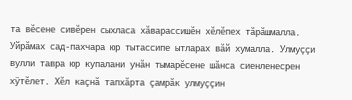та вĕсене сивĕрен сыхласа хăварассишĕн хĕлĕпех тăрăшмалла. Уйрăмах сад-пахчара юр тытассипе ытларах вăй хумалла. Улмуççи вулли тавра юр купалани унăн тымарĕсене шăнса сиенленесрен хÿтĕлет. Хĕл каçнă тапхăрта çамрăк улмуççин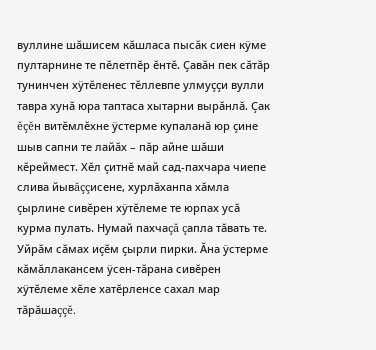вуллине шăшисем кăшласа пысăк сиен кÿме пултарнине те пĕлетпĕр ĕнтĕ. Çавăн пек сăтăр тунинчен хÿтĕленес тĕллевпе улмуççи вулли тавра хунă юра таптаса хытарни вырăнлă. Çак ĕçĕн витĕмлĕхне ÿстерме купаланă юр çине шыв сапни те лайăх – пăр айне шăши кĕреймест. Хĕл çитнĕ май сад-пахчара чиепе слива йывăççисене, хурлăханпа хăмла çырлине сивĕрен хÿтĕлеме те юрпах усă курма пулать. Нумай пахчаçă çапла тăвать те. Уйрăм сăмах иçĕм çырли пирки. Ăна ÿстерме кăмăллакансем ÿсен-тăрана сивĕрен хÿтĕлеме хĕле хатĕрленсе сахал мар тăрăшаççĕ.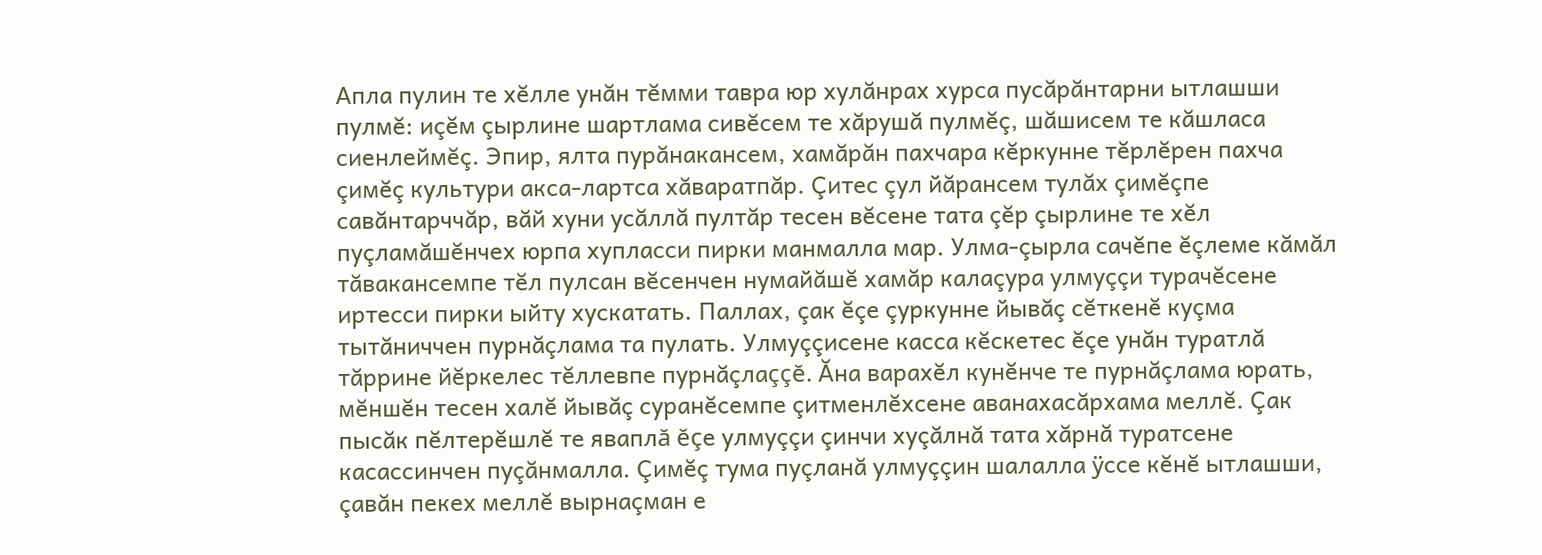Апла пулин те хĕлле унăн тĕмми тавра юр хулăнрах хурса пусăрăнтарни ытлашши пулмĕ: иçĕм çырлине шартлама сивĕсем те хăрушă пулмĕç, шăшисем те кăшласа сиенлеймĕç. Эпир, ялта пурăнакансем, хамăрăн пахчара кĕркунне тĕрлĕрен пахча çимĕç культури акса-лартса хăваратпăр. Çитес çул йăрансем тулăх çимĕçпе савăнтарччăр, вăй хуни усăллă пултăр тесен вĕсене тата çĕр çырлине те хĕл пуçламăшĕнчех юрпа хупласси пирки манмалла мар. Улма-çырла сачĕпе ĕçлеме кăмăл тăвакансемпе тĕл пулсан вĕсенчен нумайăшĕ хамăр калаçура улмуççи турачĕсене иртесси пирки ыйту хускатать. Паллах, çак ĕçе çуркунне йывăç сĕткенĕ куçма тытăниччен пурнăçлама та пулать. Улмуççисене касса кĕскетес ĕçе унăн туратлă тăррине йĕркелес тĕллевпе пурнăçлаççĕ. Ăна варахĕл кунĕнче те пурнăçлама юрать, мĕншĕн тесен халĕ йывăç суранĕсемпе çитменлĕхсене аванахасăрхама меллĕ. Çак пысăк пĕлтерĕшлĕ те яваплă ĕçе улмуççи çинчи хуçăлнă тата хăрнă туратсене касассинчен пуçăнмалла. Çимĕç тума пуçланă улмуççин шалалла ÿссе кĕнĕ ытлашши, çавăн пекех меллĕ вырнаçман е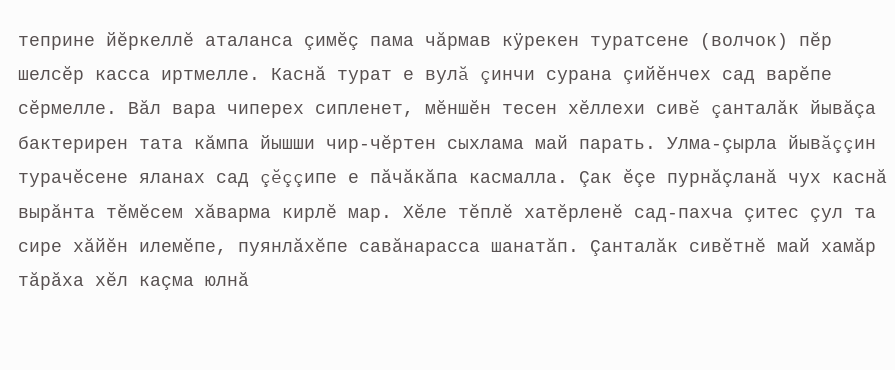теприне йĕркеллĕ аталанса çимĕç пама чăрмав кÿрекен туратсене (волчок) пĕр шелсĕр касса иртмелле. Каснă турат е вулă çинчи сурана çийĕнчех сад варĕпе сĕрмелле. Вăл вара чиперех сипленет, мĕншĕн тесен хĕллехи сивĕ çанталăк йывăçа бактерирен тата кăмпа йышши чир-чĕртен сыхлама май парать. Улма-çырла йывăççин турачĕсене яланах сад çĕççипе е пăчăкăпа касмалла. Çак ĕçе пурнăçланă чух каснă вырăнта тĕмĕсем хăварма кирлĕ мар. Хĕле тĕплĕ хатĕрленĕ сад-пахча çитес çул та сире хăйĕн илемĕпе, пуянлăхĕпе савăнарасса шанатăп. Çанталăк сивĕтнĕ май хамăр тăрăха хĕл каçма юлнă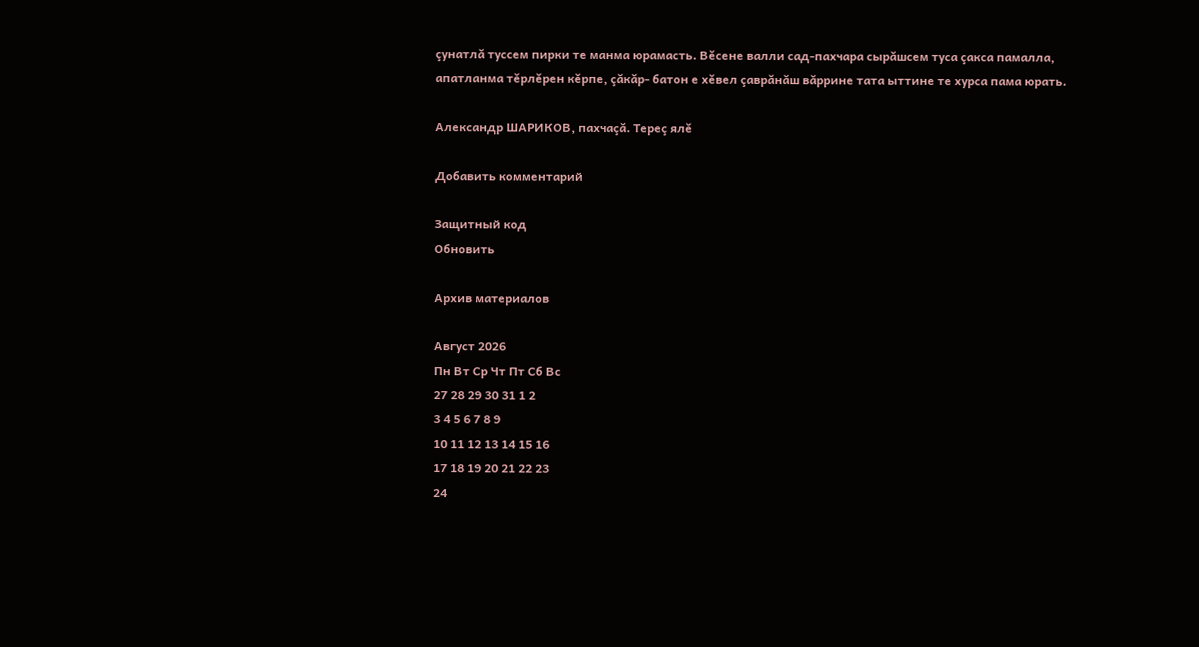çунатлă туссем пирки те манма юрамасть. Вĕсене валли сад-пахчара сырăшсем туса çакса памалла, апатланма тĕрлĕрен кĕрпе, çăкăр- батон е хĕвел çаврăнăш вăррине тата ыттине те хурса пама юрать.

Александр ШАРИКОВ, пахчаçă. Тереç ялĕ

Добавить комментарий

Защитный код
Обновить

Архив материалов

Август 2026
Пн Вт Ср Чт Пт Сб Вс
27 28 29 30 31 1 2
3 4 5 6 7 8 9
10 11 12 13 14 15 16
17 18 19 20 21 22 23
24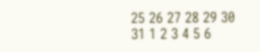25 26 27 28 29 30
31 1 2 3 4 5 6